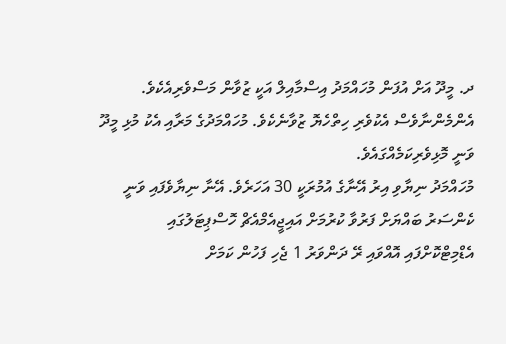ދ. މީދޫ އަށް އުފަން މުހައްމަދު އިސްމާއިލް އަކީ ޒުވާން މަސްވެރިއެކެވެ. އެންމެންނާވެސް އެކުވެރި ހިތްހެޔޮ ޒުވާނެކެވެ. މުހައްމަދުގެ މަރާއި އެކު މުޅި މީދޫ ވަނީ މޮޅިވެރިކަމެއްގައެވެ.
މުހައްމަދު ނިޔާވި އިރު އޭނާގެ އުމުރަކީ 30 އަހަރެވެ. އޭނާ ނިޔާވެފައި ވަނީ ކެންސަރު ބައްޔަށް ފަރުވާ ކުރުމަށް އައިޖީއެމްއެޗް ހޮސްޕިޓަލުގައި އެޑްމިޓްކޮށްފައި އޮއްވައި ރޭ ދަންވަރު 1 ޖެހި ފަހުން ކަމަށް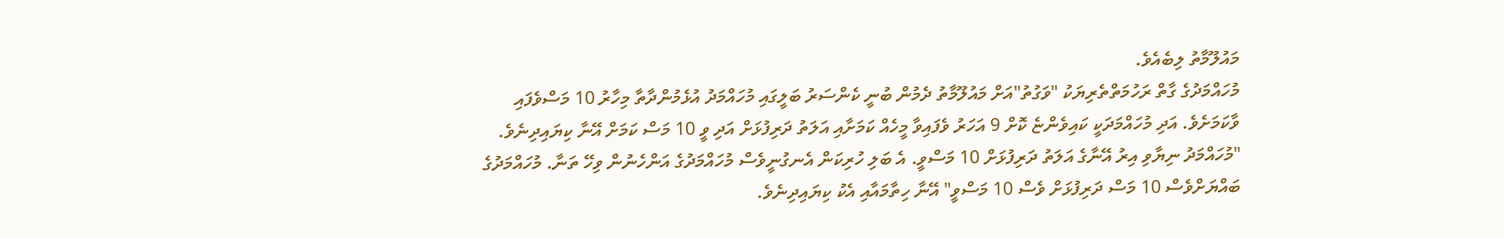މައުލޫމާތު ލިބެއެވެ.
މުހައްމަދުގެ ގާތް ރަހުމަތްތެރިޔަކު "ވަގުތު"އަށް މައުލޫމާތު ދެމުން ބުނީ ކެންސަރު ބަލީގައި މުހައްމަދު އުޅެމުންދާތާ މިހާރު 10 މަސްވެފައި ވާކަމަށެވެ. އަދި މުހައްމަދަކީ ކައިވެންޏެ ކޮށް 9 އަހަރު ވެފައިވާ މީހެއް ކަމަށާއި އަލަތު ދަރިފުޅަށް އަދި ވީ 10 މަސް ކަމަށް އޭނާ ކިޔައިދިނެވެ.
"މުހައްމަދު ނިޔާވި އިރު އޭނާގެ އަލަތު ދަރިފުޅަށް 10 މަސްވީ. އެ ބަލި ހުރިކަން އެނގުނީވެސް މުހައްމަދުގެ އަންހެނުން ވިހޭ ތަނާ. މުހައްމަދުގެ ބައްޔަށްވެސް 10 މަސް ދަރިފުޅަށް ވެސް 10 މަސްވީ" އޭނާ ހިތާމައާއި އެކު ކިޔައިދިނެވެ.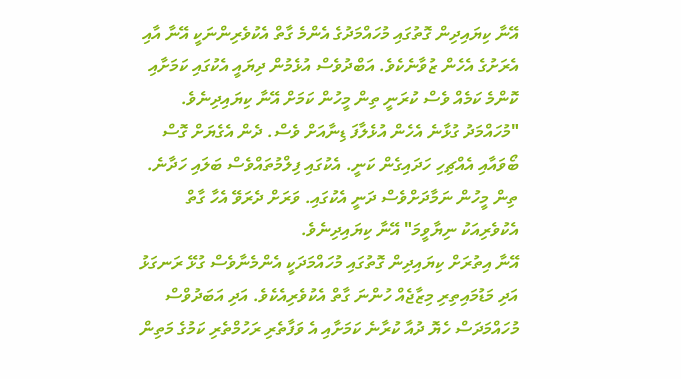އޭނާ ކިޔައިދިން ގޮތުގައި މުހައްމަދުގެ އެންމެ ގާތް އެކުވެރިންނަކީ އޭނާ އާއި އެރަށުގެ އެހެން ޒުވާނެކެވެ. އަބްދުވެސް އުޅެމުން ދިޔައީ އެކުގައި ކަމަށާއި ކޮންމެ ކަމެއް ވެސް ކުރަނީ ތިން މީހުން ކަމަށް އޭނާ ކިޔައިދިނެވެ.
"މުހައްމަދު ގުޅާނެ އެހެން އުޅެލާފަ ޑިނާއަށް ވެސް. ދެން އެގެޔަށް ގޮސް ބޯވައާއި އެއްޗިހި ހަދައިގެން ކަނީ. އެކުގައި ފިލްމުތައްވެސް ބަލައި ހަދާނެ. ތިން މީހުން ނަމާދަށްވެސް ދަނީ އެކުގައި. ވަރަށް ދެރަވޭ އެހާ ގާތް އެކުވެރިއަކު ނިޔާވީމަ" އޭނާ ކިޔައިދިނެވެ.
އޭނާ އިތުރަށް ކިޔައިދިން ގޮތުގައި މުހައްމަދަކީ އެންމެނާވެސް ގުޅޭ ރަނގަޅު އަދި މަޑުމައިތިރި މިޒާޖެއް ހުންނަ ގާތް އެކުވެރިއެކެވެ. އަދި އަބަދުވްސް މުހައްމަދަސް ހެޔޮ ދުއާ ކުރާނެ ކަމަށާއި އެ ވަފާތެރި ރަހުމްތެރި ކަމުގެ މަތިން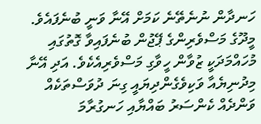ހަނދާން ނުނެތޭނެ ކަމަށް އޭނާ ވަނީ ބުނެފައެވެ.
މީދޫގެ މަސްވެރިންގެ ޕޭޖުން ބުނެފައިވާ ގޮތުގައި މުހައްމަދަކީ ޒުވާން ހީވާގި މަސްވެރިއެކެވެ. އަދި އޭނާ މިދުނިޔެއާ ވަކިވެގެންދިޔައީ ގިނަ ދުވަސްތަކެއް ވަންދެއް ކެންސަރު ބައްޔާއި ހަނގުރާމަ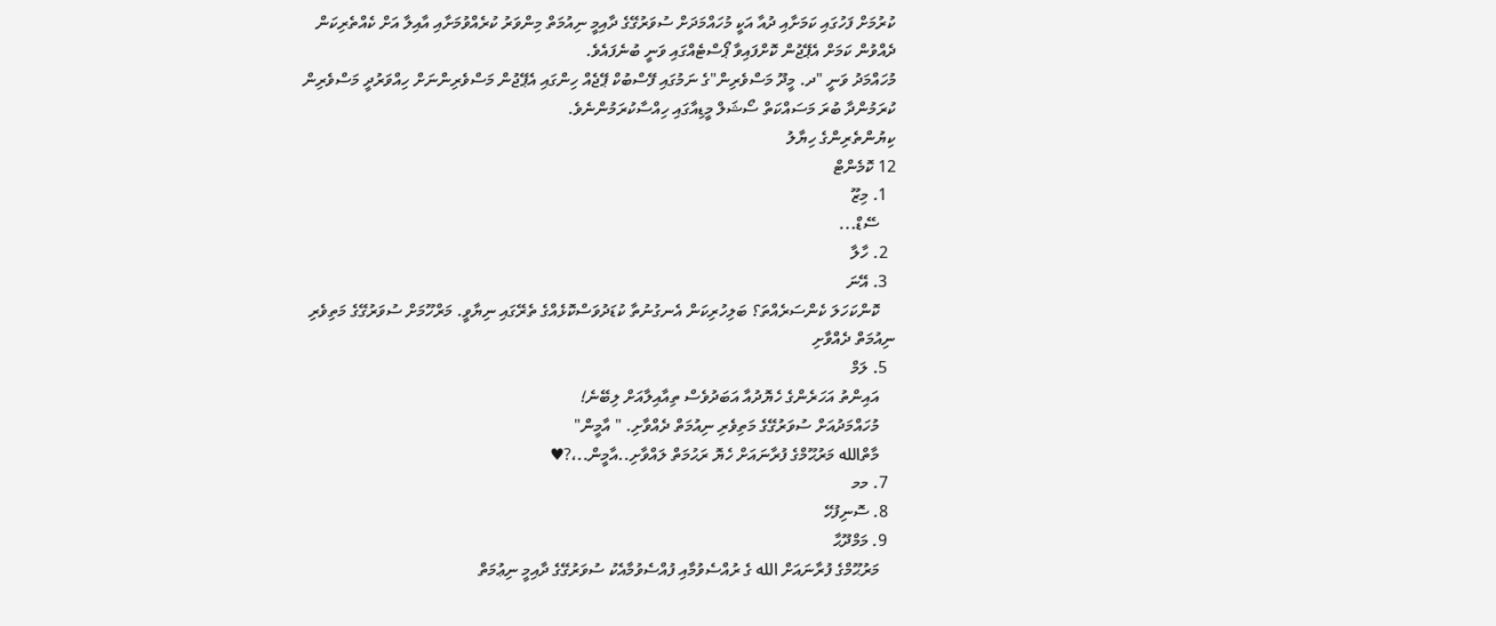ކުރުމަށް ފަހުގައި ކަމަށާއި ދުއާ އަކީ މުހައްމަދަށް ސުވަރުގޭގެ ދާއިމީ ނިއުމަތް މިންވަރު ކުރެއްވުމަށާއި އާއިލާ އަށް ކެއްތެރިކަން ދެއްވުން ކަމަށް އެޕޭޖުން ކޮށްފައިވާ ޕޯސްޓެއްގައި ވަނީ ބުނެފައެވެ.
މުހައްމަދު ވަނީ "ދ. މީދޫ މަސްވެރިން"ގެ ނަމުގައި ފޭސްބުކް ޕޭޖެއް ހިންގައި އެޕޭޖުން މަސްވެރިންނަށް ހިއްވަރުދީ މަސްވެރިން ކުރަމުންދާ ބުރަ މަސައްކަތް ސޯޝަލް މީޑިއާގައި ހިއްސާކުރަމުންނެވެ.
ކިޔުންތެރިންގެ ހިޔާލު
12 ކޮމެންޓް
  1. މިޒޫ
    ސޭޑް...
  2. ހާލާ
  3. އޭނަ
    ކޮންކަހަލަ ކެންސަރެއްތަ؟ ބަލިހުރިކަން އެނގުނުތާ ކުޑަދުވަސްކޮޅެއްގެ ތެރޭގައި ނިޔާވީ. މަރްހޫމަށް ސުވަރުގޭގެ މަތިވެރި ނިއުމަތް ދެއްވާށި
  5. ލަމް
    އައިންތު އަހަރެންގެ ހެޔޮދުއާ އަބަދުވެސް ތިއާއިލާއަށް ލިބޭނެ!
    މުހައްމަދުއަށް ސުވަރުގޭގެ މަތިވެރި ނިއުމަތް ދެއްވާށި. " އާމީން"
    މާތްالله މަރުޙޫމްގެ ފުރާނައަށް ހެޔޮ ރަޙުމަތް ލައްވާށި..އާމީން..،?♥
  7. މމ
  8. ސޮނިފުހޭ
  9. މަމްދޫޙާ
    މަރުޙޫމްގެ ފުރާނައަށް الله ގެ ރުއްސެވުމާއި ފުއްސެވުމާއެކު ސުވަރުގޭގެ ދާއިމީ ނިޢުމަތް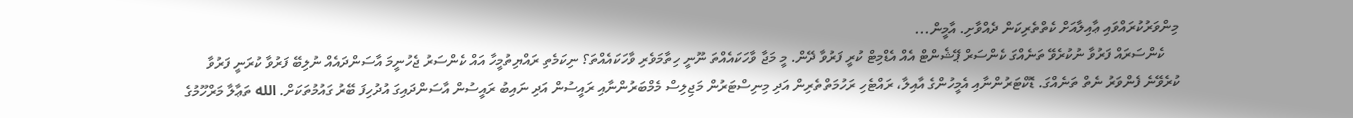މިންވަރުކުރައްވައި ޢާއިލާއަށް ކެތްތެރިކަން ދެއްވާށި. އާމީން...
    ކެންސަރައް ފަރުވާ ނުކުރެވޭ ތަނެއްގަ ކެންސަރް ޕޭޝެންޓް އެއް އެޑްމިޓް ކުރީ ފަރުވާ ދޭން. މީ މަޖާ ވާހަކައެއްތަ ނޫނީ ހިތާމަވެރި ވާހަކައެއްތަ؟ ނިކަމެތި ރައްޔިތުމީހާ އައް ކެންސަރު ޖެހުނީމަ އާސަންދައެއް ނުލިބޭ ފަރުވާ ކުރަނީ ފަރުވާ ކުރެވޭނެ ފެންވަރު ނެތް ތަނެއްގަ. ޑޮކްޓަރުންނާއި އެމީހުންގެ އާއިލާ، ރައްޓެހި ރަހުމަތްތެރިން އަދި މިނިސްޓަރުން މަޖިލިސް މެމްބަރުންނާއި ރައީސުން އަދި ނައިބު ރައީސުން އާސަންދައިގަ އުދުހިފަ ބޭރު ގައުމުތަކަށް. الله ތަޢާލާ މަރްހޫމުގެ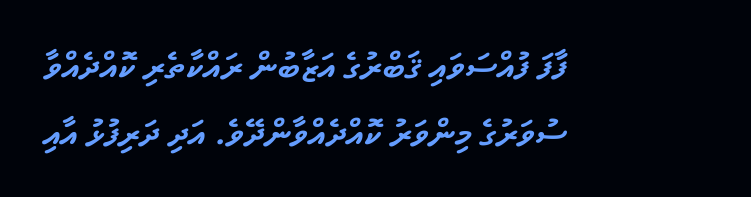ފާފަ ފުއްސަވައި ޤަބްރުގެ އަޒާބުން ރައްކާތެރި ކޮއްދެއްވާ ސުވަރުގެ މިންވަރު ކޮއްދެއްވާންދޭވެ. އަދި ދަރިފުޅު އާއި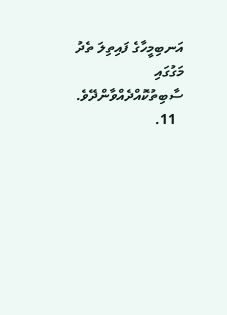އަނބިމީހާގެ ފައިތިލަ ތެދު މަގުގައި ސާބިތުކޮއްދެއްވާންދޭވެ.
  11.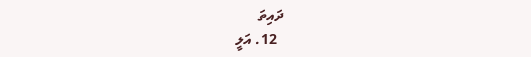ދައިތަ
  12. އަލީ